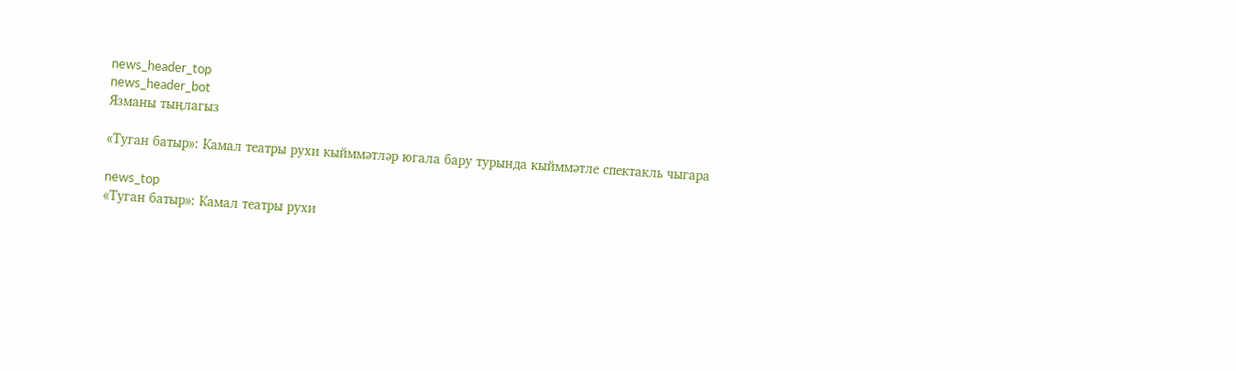news_header_top
news_header_bot
Язманы тыңлагыз

«Туган батыр»: Камал театры рухи кыйммәтләр югала бару турында кыйммәтле спектакль чыгара

news_top
«Туган батыр»: Камал театры рухи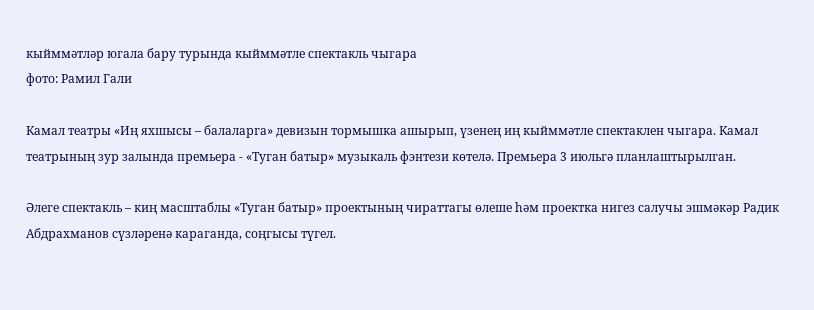кыйммәтләр югала бару турында кыйммәтле спектакль чыгара
фото: Рамил Гали

Камал театры «Иң яхшысы – балаларга» девизын тормышка ашырып, үзенең иң кыйммәтле спектаклен чыгара. Камал театрының зур залында премьера - «Туган батыр» музыкаль фэнтези көтелә. Премьера 3 июльгә планлаштырылган.

Әлеге спектакль – киң масштаблы «Туган батыр» проектының чираттагы өлеше һәм проектка нигез салучы эшмәкәр Радик Абдрахманов сүзләренә караганда, соңгысы түгел.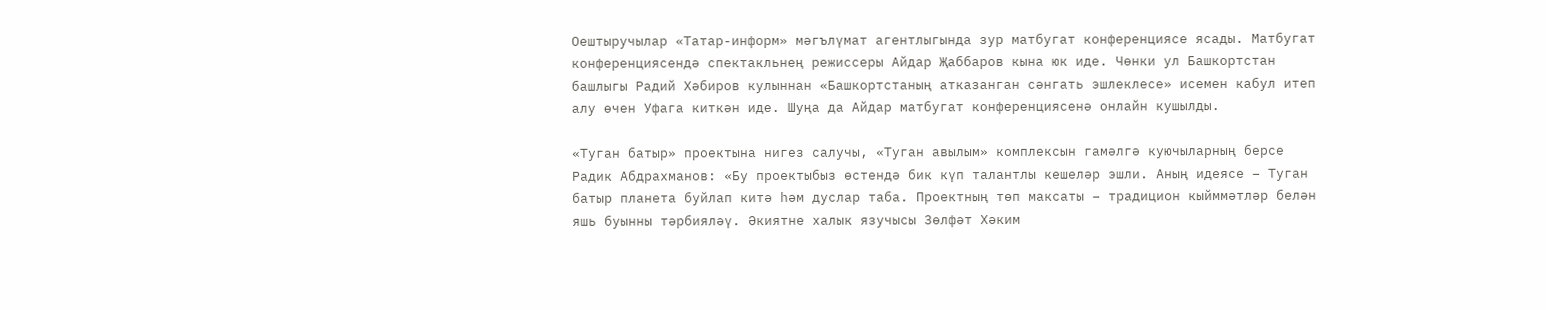Оештыручылар «Татар-информ» мәгълүмат агентлыгында зур матбугат конференциясе ясады. Матбугат конференциясендә спектакльнең режиссеры Айдар Җаббаров кына юк иде. Чөнки ул Башкортстан башлыгы Радий Хәбиров кулыннан «Башкортстаның атказанган сәнгать эшлеклесе» исемен кабул итеп алу өчен Уфага киткән иде. Шуңа да Айдар матбугат конференциясенә онлайн кушылды.

«Туган батыр» проектына нигез салучы, «Туган авылым» комплексын гамәлгә куючыларның берсе Радик Абдрахманов: «Бу проектыбыз өстендә бик күп талантлы кешеләр эшли. Аның идеясе – Туган батыр планета буйлап китә һәм дуслар таба. Проектның төп максаты – традицион кыйммәтләр белән яшь буынны тәрбияләү. Әкиятне халык язучысы Зөлфәт Хәким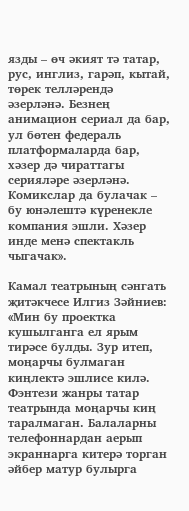язды – өч әкият тә татар, рус, инглиз, гарәп, кытай, төрек телләрендә әзерләнә. Безнең анимацион сериал да бар, ул бөтен федераль платформаларда бар, хәзер дә чираттагы серияләре әзерләнә. Комикслар да булачак – бу юнәлештә күренекле компания эшли. Хәзер инде менә спектакль чыгачак».

Камал театрының сәнгать җитәкчесе Илгиз Зәйниев: «Мин бу проектка кушылганга ел ярым тирәсе булды. Зур итеп, моңарчы булмаган киңлектә эшлисе килә. Фэнтези жанры татар театрында моңарчы киң таралмаган. Балаларны телефоннардан аерып экраннарга китерә торган әйбер матур булырга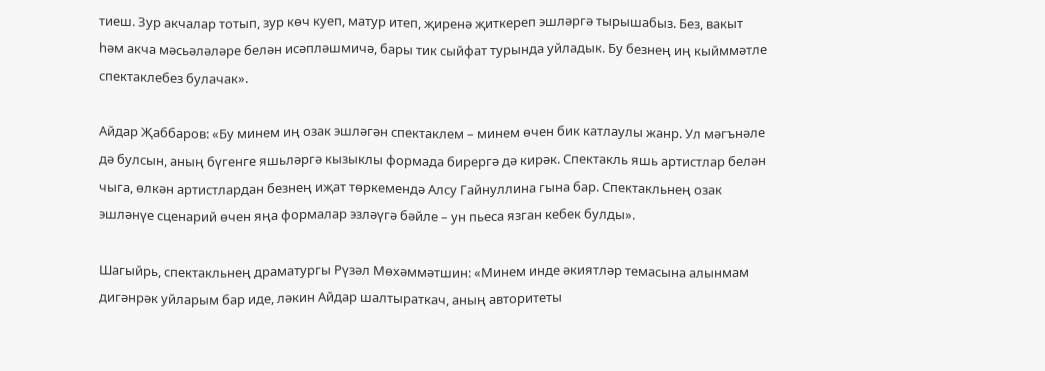тиеш. Зур акчалар тотып, зур көч куеп, матур итеп, җиренә җиткереп эшләргә тырышабыз. Без, вакыт һәм акча мәсьәләләре белән исәпләшмичә, бары тик сыйфат турында уйладык. Бу безнең иң кыйммәтле спектаклебез булачак».

Айдар Җаббаров: «Бу минем иң озак эшләгән спектаклем – минем өчен бик катлаулы жанр. Ул мәгънәле дә булсын, аның бүгенге яшьләргә кызыклы формада бирергә дә кирәк. Спектакль яшь артистлар белән чыга, өлкән артистлардан безнең иҗат төркемендә Алсу Гайнуллина гына бар. Спектакльнең озак эшләнүе сценарий өчен яңа формалар эзләүгә бәйле – ун пьеса язган кебек булды».

Шагыйрь, спектакльнең драматургы Рүзәл Мөхәммәтшин: «Минем инде әкиятләр темасына алынмам дигәнрәк уйларым бар иде, ләкин Айдар шалтыраткач, аның авторитеты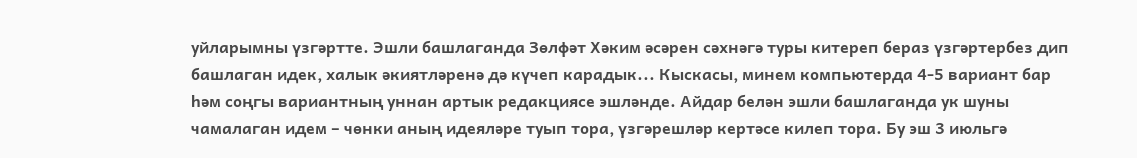уйларымны үзгәртте. Эшли башлаганда Зөлфәт Хәким әсәрен сәхнәгә туры китереп бераз үзгәртербез дип башлаган идек, халык әкиятләренә дә күчеп карадык... Кыскасы, минем компьютерда 4-5 вариант бар һәм соңгы вариантның уннан артык редакциясе эшләнде. Айдар белән эшли башлаганда ук шуны чамалаган идем – чөнки аның идеяләре туып тора, үзгәрешләр кертәсе килеп тора. Бу эш 3 июльгә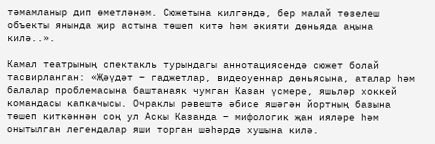тәмамланыр дип өметләнәм. Сюжетына килгәндә, бер малай төзелеш объекты янында җир астына төшеп китә һәм әкияти дөньяда аңына килә..».

Камал театрының спектакль турындагы аннотациясендә сюжет болай тасвирланган: «Җәүдәт – гаджетлар, видеоуеннар дөньясына, аталар һәм балалар проблемасына баштанаяк чумган Казан үсмере, яшьләр хоккей командасы капкачысы. Очраклы рәвештә әбисе яшәгән йортның базына төшеп киткәннән соң ул Аскы Казанда – мифологик җан ияләре һәм онытылган легендалар яши торган шәһәрдә хушына килә.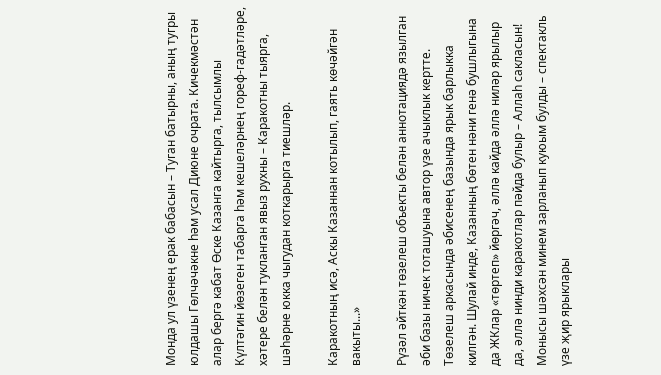Монда ул үзенең ерак бабасын – Туган батырны, аның тугры юлдашы Гөлчәчәкне һәм усал Диюне очрата. Кичекмәстән алар бергә кабат Өске Казанга кайтырга, тылсымлы Күлтәгин йөзеген табарга һәм кешеләрнең гореф-гадәтләре, хәтере белән тукланган явыз рухны – Каракотны тыярга, шәһәрне юкка чыгудан коткарырга тиешләр.

Каракотның исә, Аскы Казаннан котылып, гаять көчәйгән вакыты...»

Рүзәл әйткән төзелеш объекты белән аннотациядә язылган әби базы ничек тоташуына автор үзе ачыклык кертте. Төзелеш аркасында әбисенең базында ярык барлыкка килгән. Шулай инде, Казанның бөтен нәни генә бушлыгына да ЖКлар «төртеп» йөргәч, әллә кайда әллә ниләр ярылыр да, әллә нинди каракотлар пәйда булыр – Аллаһ сакласын! Монысы шәхсән минем зарланып куюым булды – спектакль үзе җир ярыклары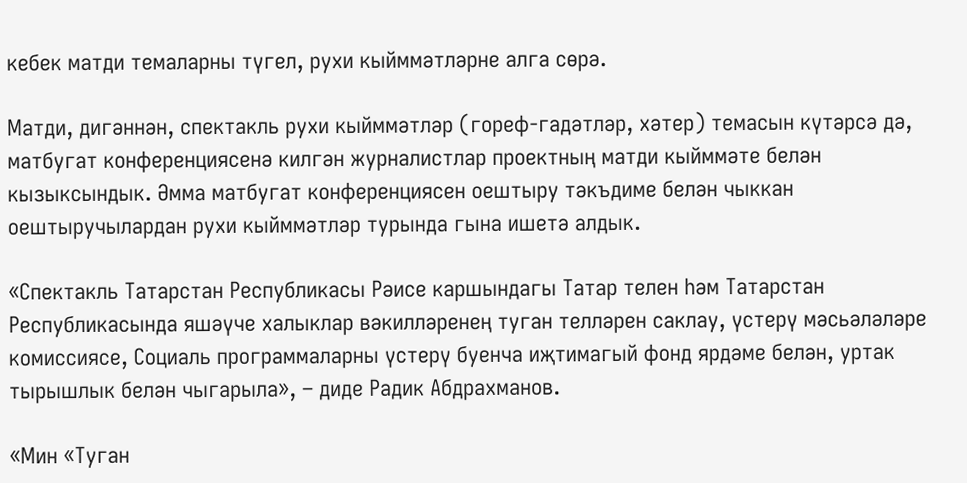кебек матди темаларны түгел, рухи кыйммәтләрне алга сөрә.

Матди, дигәннән, спектакль рухи кыйммәтләр (гореф-гадәтләр, хәтер) темасын күтәрсә дә, матбугат конференциясенә килгән журналистлар проектның матди кыйммәте белән кызыксындык. Әмма матбугат конференциясен оештыру тәкъдиме белән чыккан оештыручылардан рухи кыйммәтләр турында гына ишетә алдык.

«Спектакль Татарстан Республикасы Рәисе каршындагы Татар телен һәм Татарстан Республикасында яшәүче халыклар вәкилләренең туган телләрен саклау, үстерү мәсьәләләре комиссиясе, Социаль программаларны үстерү буенча иҗтимагый фонд ярдәме белән, уртак тырышлык белән чыгарыла», – диде Радик Абдрахманов.

«Мин «Туган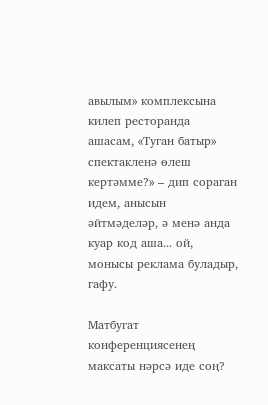авылым» комплексына килеп ресторанда ашасам, «Туган батыр» спектакленә өлеш кертәмме?» – дип сораган идем, анысын әйтмәделәр, ә менә анда куар код аша... ой, монысы реклама буладыр, гафу.

Матбугат конференциясенең максаты нәрсә иде соң?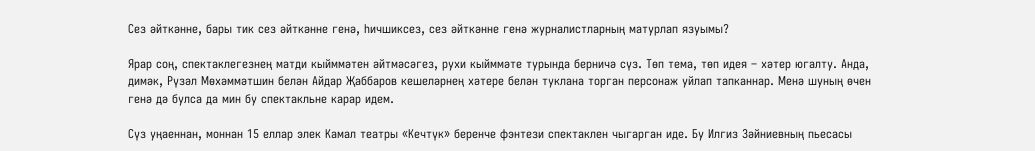Сез әйткәнне, бары тик сез әйткәнне генә, һичшиксез, сез әйткәнне генә журналистларның матурлап язуымы?

Ярар соң, спектаклегезнең матди кыйммәтен әйтмәсәгез, рухи кыйммәте турында берничә сүз. Төп тема, төп идея – хәтер югалту. Анда, димәк, Рүзәл Мөхәммәтшин белән Айдар Җаббаров кешеләрнең хәтере белән туклана торган персонаж уйлап тапканнар. Менә шуның өчен генә дә булса да мин бу спектакльне карар идем.

Сүз уңаеннан, моннан 15 еллар элек Камал театры «Кечтүк» беренче фэнтези спектаклен чыгарган иде. Бу Илгиз Зәйниевның пьесасы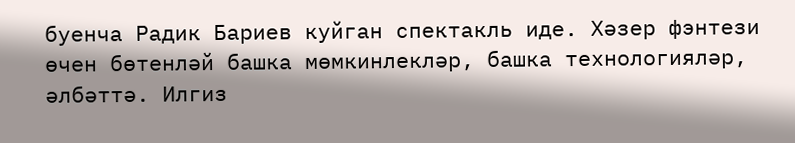буенча Радик Бариев куйган спектакль иде. Хәзер фэнтези өчен бөтенләй башка мөмкинлекләр, башка технологияләр, әлбәттә. Илгиз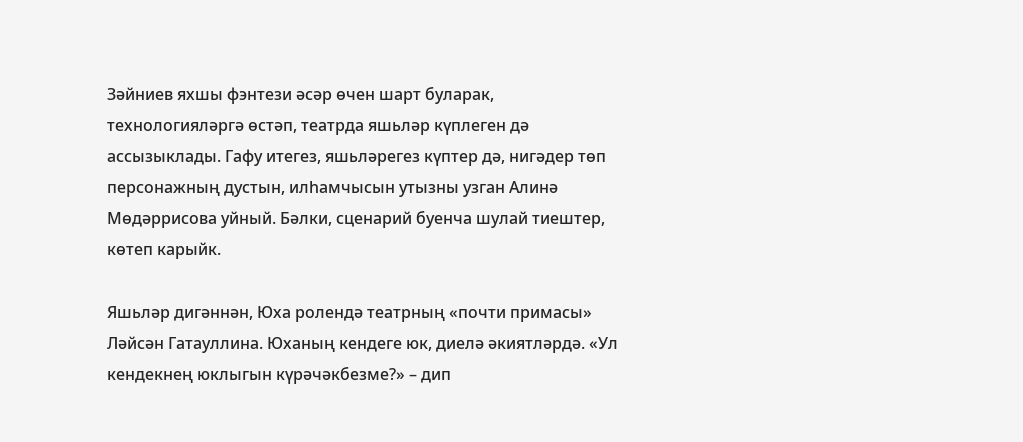Зәйниев яхшы фэнтези әсәр өчен шарт буларак, технологияләргә өстәп, театрда яшьләр күплеген дә ассызыклады. Гафу итегез, яшьләрегез күптер дә, нигәдер төп персонажның дустын, илһамчысын утызны узган Алинә Мөдәррисова уйный. Бәлки, сценарий буенча шулай тиештер, көтеп карыйк.

Яшьләр дигәннән, Юха ролендә театрның «почти примасы» Ләйсән Гатауллина. Юханың кендеге юк, диелә әкиятләрдә. «Ул кендекнең юклыгын күрәчәкбезме?» – дип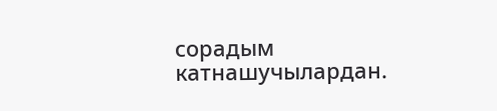сорадым катнашучылардан.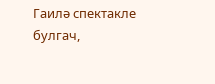Гаилә спектакле булгач,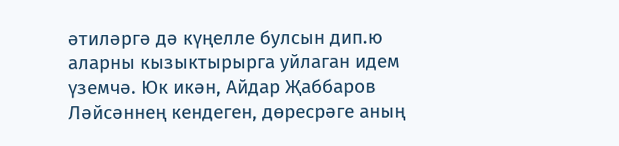әтиләргә дә күңелле булсын дип.ю аларны кызыктырырга уйлаган идем үземчә. Юк икән, Айдар Җаббаров Ләйсәннең кендеген, дөресрәге аның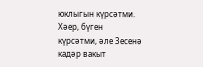юклыгын күрсәтми. Хәер, бүген күрсәтми, әле 3есенә кадәр вакыт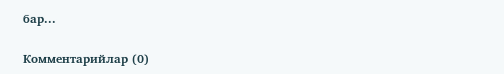бар...

Комментарийлар (0)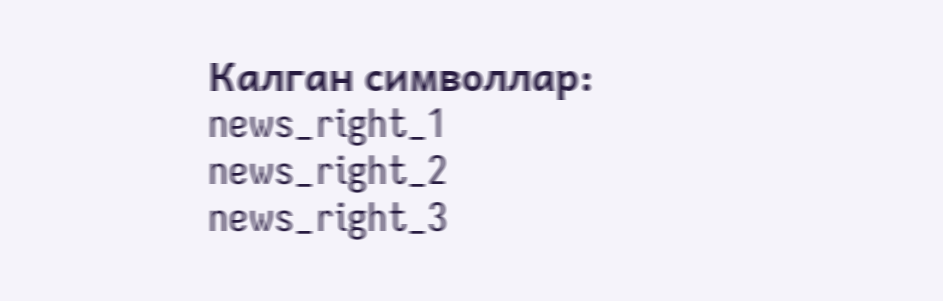Калган символлар:
news_right_1
news_right_2
news_right_3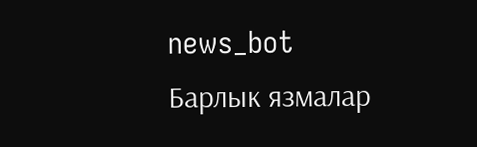news_bot
Барлык язмалар